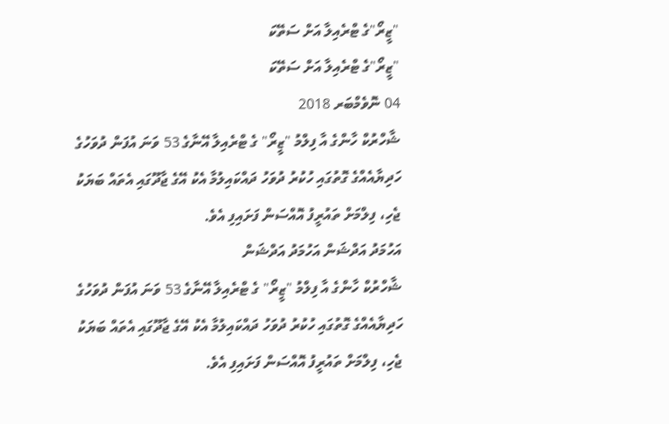"ޒީރޯ"ގެ ޓްރެއިލާ އަށް ސަތޭކަ
"ޒީރޯ"ގެ ޓްރެއިލާ އަށް ސަތޭކަ
04 ނޮވެމްބަރ 2018
ޝާހްރުކް ހާންގެ އާ ފިލްމު "ޒީރޯ" ގެ ޓްރެއިލާ އޭނާގެ 53 ވަނަ އުފަން ދުވަހުގެ ހަދިޔާއެއްގެ ގޮތުގައި ހުކުރު ދުވަހު ދައްކައިލުމާ އެކު އޭގެ ޖާދޫގައި އެތައް ބަޔަކު ޖެހި، ފިލްމަށް ތައުރީފު އޮއްސަން ފަށައިފި އެވެ.
އަހުމަދު އަދްޝަން އަހުމަދު އަދްޝަން
ޝާހްރުކް ހާންގެ އާ ފިލްމު "ޒީރޯ" ގެ ޓްރެއިލާ އޭނާގެ 53 ވަނަ އުފަން ދުވަހުގެ ހަދިޔާއެއްގެ ގޮތުގައި ހުކުރު ދުވަހު ދައްކައިލުމާ އެކު އޭގެ ޖާދޫގައި އެތައް ބަޔަކު ޖެހި، ފިލްމަށް ތައުރީފު އޮއްސަން ފަށައިފި އެވެ.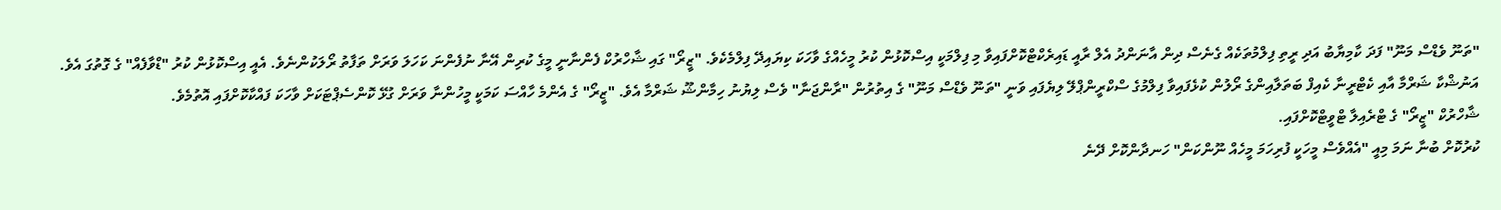"ތަނޫ ވެޑްސް މަނޫ" ފަދަ ކާމިޔާބު އަދި ރީތި ފިލްމުތަކެއް ގެނެސް ދިން އާނަންދު އެލް ރާއީ ޑައިރެކްޓްކޮށްފައިވާ މި ފިލްމަކީ އިސްކޮޅުން ކުރު މީހެއްގެ ވާހަކަ ކިޔައިދޭ ފިލްމެކެވެ. "ޒީރޯ" ގައި ޝާހްރުކް ފެންނާނީ މީގެ ކުރިން އޭނާ ނުފެންނަ ކަހަލަ ވަރަށް ތަފާތު ރޯލަކުންނެވެ. އެއީ އިސްކޮޅުން ކުރު "ޑްވާފެއް" ގެ ގޮތުގަ އެވެ.
އަނުޝްކާ ޝަރްމާ އާއި ކެޓްރީނާ ކެއިފް ބަތަލާއިންގެ ރޯލުން ކުޅެފައިވާ ފިލްމުގެ ސްކްރީންޕްލޭ ލިޔެފައި ވަނީ "ތަނޫ ވެޑްސް މަނޫ" ގެ އިތުރުން "ރާންޖަނާ" ވެސް ލިޔުނު ހިމާންޝޫ ޝަރްމާ އެވެ. "ޒީރޯ" ގެ އެންމެ ހާއްސަ ކަމަކީ މީހުންނާ ވަރަށް ގުޅޭ ކޮންސެޕްޓަކަށް ވާހަކަ ފައްކާކޮށްފައި އޮތުމެވެ.
ޝާހްރުކް "ޒީރޯ" ގެ ޓްރެއިލާ ޓްވީޓްކޮށްފައި.
ކުރުކޮށް ބުނާ ނަމަ މިއީ "އެއްވެސް މީހަކީ ފުރިހަމަ މީހެއް ނޫންކަން" ހަނދާންކޮށް ދޭނެ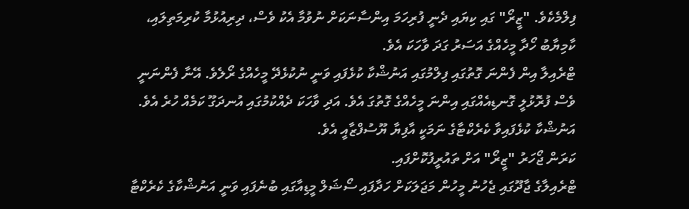ފިލްމެކެވެ. "ޒީރޯ" ގައި ކިޔައި ދެނީ ފުރިހަމަ އިންސާނަކަށް ނުވުމާ އެކު ވެސް، ދިރިއުޅުމާ ކުރިމަތިލައި، ކާމިޔާބު ހޯދާ މީހެއްގެ އަސަރު ގަދަ ވާހަކަ އެވެ.
ޓްރެއިލާ އިން ފެންނަ ގޮތުގައި ފިލްމުގައި އަނުޝްކާ ކުޅެފައި ވަނީ ނުކުޅެދޭ މީހެއްގެ ރޯލެވެ. އޭނާ ފެންނަނީ ވެސް ފުރޮޅުލީ ގޮނޑިއެއްގައި އިންނަ މީހެއްގެ ގޮތުގަ އެވެ. އަދި ވާހަކަ ދެއްކުމުގައި އުނދަގޫ ކަމެއް ހުރެ އެވެ. އަނުޝްކާ ކުޅެފައިވާ ކެރެކްޓާގެ ނަމަކީ އާފިޔާ ޔޫސުފްޒާއީ އެވެ.
ކަރަން ޖޯހަރު "ޒީރޯ" އަށް ތައުރީފުކޮށްފައި.
ޓްރެއިލާގެ ޖާދޫގައި ޖެހުނު މީހުން މަޖަލަކަށް ހަދާފައި ސޯޝަލް މީޑިއާގައި ބުނެފައި ވަނީ އަނުޝްކާގެ ކެރެކްޓާ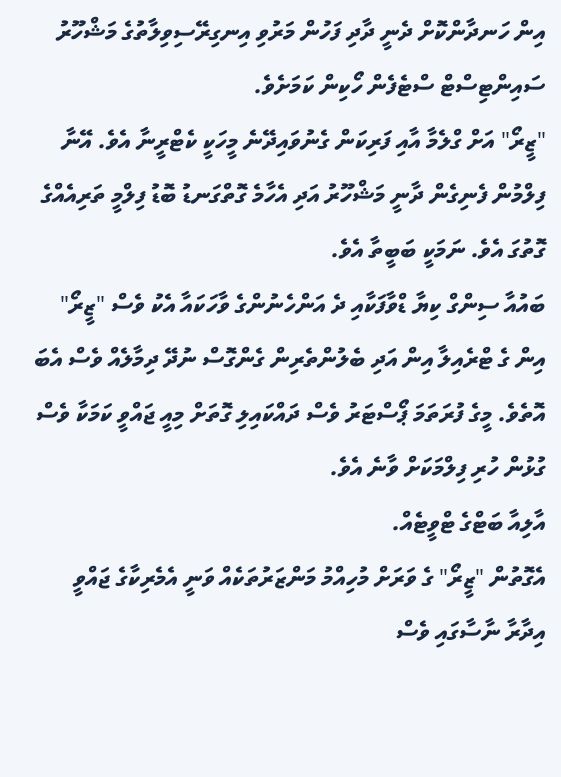އިން ހަނދާންކޮށް ދެނީ ދާދި ފަހުން މަރުވި އިނގިރޭސިވިލާތުގެ މަޝްހޫރު ސައިންޓިސްޓް ސްޓެފެން ހޯކިން ކަމަށެވެ.
"ޒީރޯ" އަށް ގްލެމާ އާއި ފަރިކަން ގެނުވައިދޭނެ މީހަކީ ކެޓްރީނާ އެވެ. އޭނާ ފިލްމުން ފެނިގެން ދާނީ މަޝްހޫރު އަދި އެހާމެ ގޮތްގަނޑު ބޮޑު ފިލްމީ ތަރިއެއްގެ ގޮތުގަ އެވެ. ނަމަކީ ބަބީތާ އެވެ.
ބައުއާ ސިންގް ކިޔާ ޑްވާފަކާއި ދެ އަންހެނުންގެ ވާހަކައާ އެކު ވެސް "ޒީރޯ" އިން ގެ ޓްރެއިލާ އިން އަދި ބެލުންތެރިން ގެންގޮސް ނުދޭ ދިމާލެއް ވެސް އެބަ އޮތެވެ. މީގެ ފުރަތަމަ ޕޯސްޓަރު ވެސް ދައްކައިލި ގޮތަށް މިއީ ޖައްވީ ކަމަކާ ވެސް ގުޅުން ހުރި ފިލްމަކަށް ވާނެ އެވެ.
އާލިއާ ބަޓްގެ ޓްވީޓެއް.
އެގޮތުން "ޒީރޯ" ގެ ވަރަށް މުހިއްމު މަންޒަރުތަކެއް ވަނީ އެމެރިކާގެ ޖައްވީ އިދާރާ ނާސާގައި ވެސް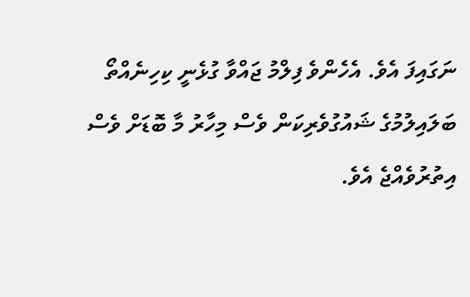ނަގައިފަ އެވެ. އެހެންވެ ފިލްމު ޖައްވާ ގުޅެނީ ކިހިނެއްތޯ ބަލައިލުމުގެ ޝައުގުވެރިކަން ވެސް މިހާރު މާ ބޮޑަށް ވެސް އިތުރުވެއްޖެ އެވެ.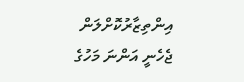އިންތިޒާރުކޮށްލަން ޖެހެނީ އަންނަ މަހުގެ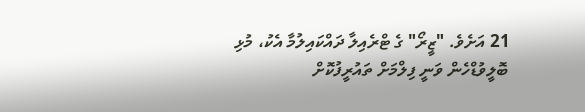21 އަށެވެ. "ޒީރޯ" ގެ ޓްރެއިލާ ދައްކައިލުމާ އެކު، މުޅި ބޮލީވުޑްހެން ވަނީ ފިލްމަށް ތައުރީފުކޮށް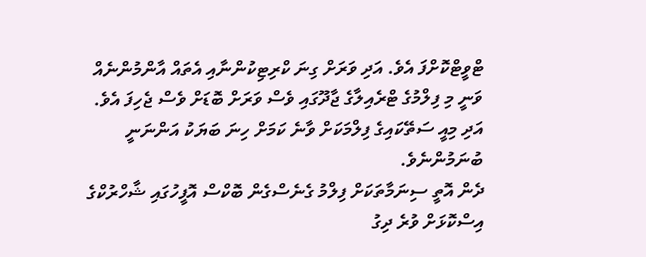ޓްވީޓްކޮށްފަ އެވެ. އަދި ވަރަށް ގިނަ ކްރިޓިކުންނާއި އެތައް އާންމުންނެއް ވަނީ މި ފިލްމުގެ ޓްރެއިލާގެ ޖާދޫގައި ވެސް ވަރަށް ބޮޑަށް ވެސް ޖެހިފަ އެވެ. އަދި މިއީ ސަތޭކައިގެ ފިލްމަކަށް ވާނެ ކަމަށް ހިނަ ބަޔަކު އަންނަނީ ބުނަމުންނެވެ.
ދެން އޮތީ ސިނަމާތަކަށް ފިލްމު ގެނެސްގެން ބޮކްސް އޮފީހުގައި ޝާހްރުކްގެ އިސްކޮޅަށް ވުރެ ދިގު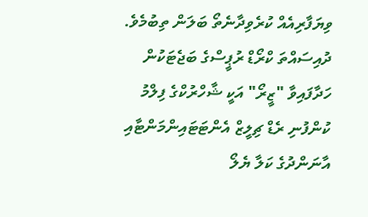ވިޔަފާރިއެއް ކުރެވިދާނެތޯ ބަލަން ތިބުމެވެ. ދުއިސައްތަ ކްރޯޑް ރުޕީސްގެ ބަޖެޓަކުން ހަދާފައިވާ "ޒީރޯ" އަކީ ޝާހްރުކްގެ ފިލްމު ކުންފުނި ރެޑް ޗިލީޒް އެންޓަޓައިންމަންޓާއި އާނަންދުގެ ކަލާ ޔެލޯ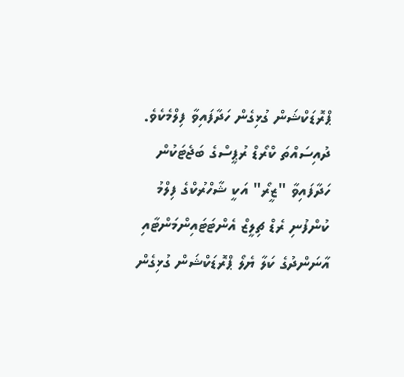ޕްރޮޑަކްޝަން ގުޅިގެން ހަދާފައިވާ ފިލްމެކެވެ.
ދުއިސައްތަ ކްރޯޑް ރުޕީސްގެ ބަޖެޓަކުން ހަދާފައިވާ "ޒީރޯ" އަކީ ޝާހްރުކްގެ ފިލްމު ކުންފުނި ރެޑް ޗިލީޒް އެންޓަޓައިންމަންޓާއި އާނަންދުގެ ކަލާ ޔެލޯ ޕްރޮޑަކްޝަން ގުޅިގެން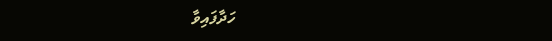ހަދާފައިވާ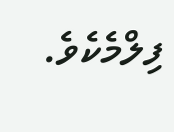ފިލްމެކެވެ.